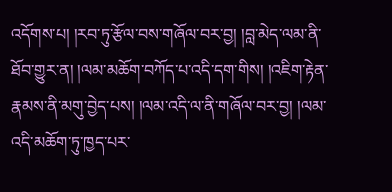འདོགས་པ། །རབ་ཏུ་རྩོལ་བས་གཞོལ་བར་བྱ། །བླ་མེད་ལམ་ནི་ཐོབ་གྱུར་ན། །ལམ་མཆོག་བཀོད་པ་འདི་དག་གིས། །འཇིག་རྟེན་རྣམས་ནི་མགུ་བྱེད་པས། །ལམ་འདི་ལ་ནི་གཞོལ་བར་བྱ། །ལམ་འདི་མཆོག་ཏུ་ཁྱད་པར་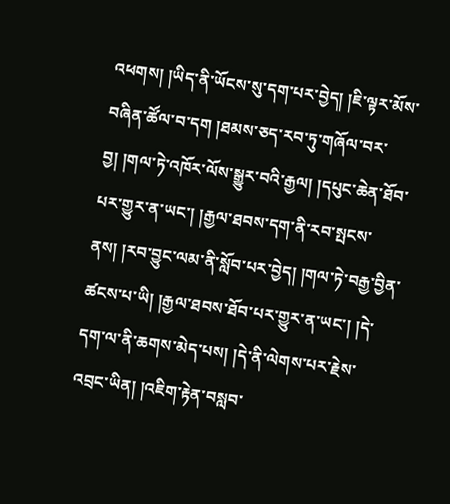འཕགས། །ཡིད་ནི་ཡོངས་སུ་དག་པར་བྱེད། །ཇི་ལྟར་མོས་བཞིན་ཚོལ་བ་དག །ཐམས་ཅད་རབ་ཏུ་གཞོལ་བར་བྱ། །གལ་ཏེ་འཁོར་ལོས་སྒྱུར་བའི་རྒྱལ། །དཔུང་ཆེན་ཐོབ་པར་གྱུར་ན་ཡང་། །རྒྱལ་ཐབས་དག་ནི་རབ་སྤངས་ནས། །རབ་བྱུང་ལམ་ནི་སློབ་པར་བྱེད། །གལ་ཏེ་བརྒྱ་བྱིན་ཚངས་པ་ཡི། །རྒྱལ་ཐབས་ཐོབ་པར་གྱུར་ན་ཡང་། །དེ་དག་ལ་ནི་ཆགས་མེད་པས། །དེ་ནི་ལེགས་པར་རྗེས་འབྲང་ཡིན། །འཇིག་རྟེན་བསླབ་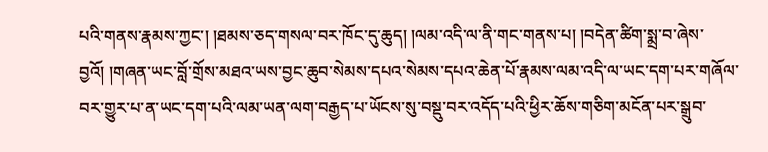པའི་གནས་རྣམས་ཀྱང་། །ཐམས་ཅད་གསལ་བར་ཁོང་དུ་ཆུད། །ལམ་འདི་ལ་ནི་གང་གནས་པ། །བདེན་ཚིག་སྨྲ་བ་ཞེས་བྱའོ། །གཞན་ཡང་བློ་གྲོས་མཐའ་ཡས་བྱང་ཆུབ་སེམས་དཔའ་སེམས་དཔའ་ཆེན་པོ་རྣམས་ལམ་འདི་ལ་ཡང་དག་པར་གཞོལ་བར་གྱུར་པ་ན་ཡང་དག་པའི་ལམ་ཡན་ལག་བརྒྱད་པ་ཡོངས་སུ་བསྡུ་བར་འདོད་པའི་ཕྱིར་ཆོས་གཅིག་མངོན་པར་སྒྲུབ་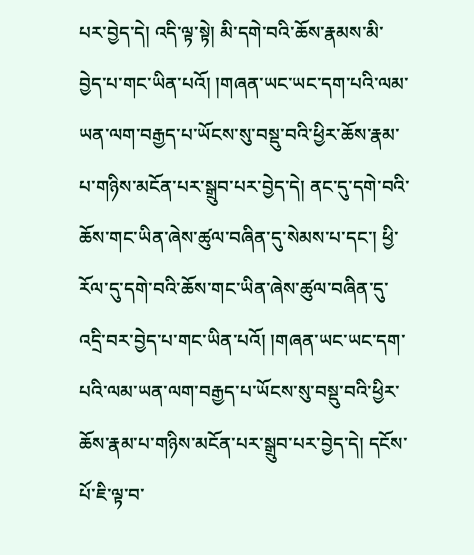པར་བྱེད་དེ། འདི་ལྟ་སྟེ། མི་དགེ་བའི་ཆོས་རྣམས་མི་བྱེད་པ་གང་ཡིན་པའོ། །གཞན་ཡང་ཡང་དག་པའི་ལམ་ཡན་ལག་བརྒྱད་པ་ཡོངས་སུ་བསྡུ་བའི་ཕྱིར་ཆོས་རྣམ་པ་གཉིས་མངོན་པར་སྒྲུབ་པར་བྱེད་དེ། ནང་དུ་དགེ་བའི་ཆོས་གང་ཡིན་ཞེས་ཚུལ་བཞིན་དུ་སེམས་པ་དང་། ཕྱི་རོལ་དུ་དགེ་བའི་ཆོས་གང་ཡིན་ཞེས་ཚུལ་བཞིན་དུ་འདྲི་བར་བྱེད་པ་གང་ཡིན་པའོ། །གཞན་ཡང་ཡང་དག་པའི་ལམ་ཡན་ལག་བརྒྱད་པ་ཡོངས་སུ་བསྡུ་བའི་ཕྱིར་ཆོས་རྣམ་པ་གཉིས་མངོན་པར་སྒྲུབ་པར་བྱེད་དེ། དངོས་པོ་ཇི་ལྟ་བ་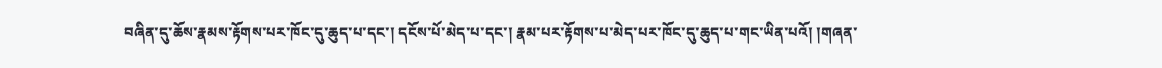བཞིན་དུ་ཆོས་རྣམས་རྟོགས་པར་ཁོང་དུ་ཆུད་པ་དང་། དངོས་པོ་མེད་པ་དང་། རྣམ་པར་རྟོགས་པ་མེད་པར་ཁོང་དུ་ཆུད་པ་གང་ཡིན་པའོ། །གཞན་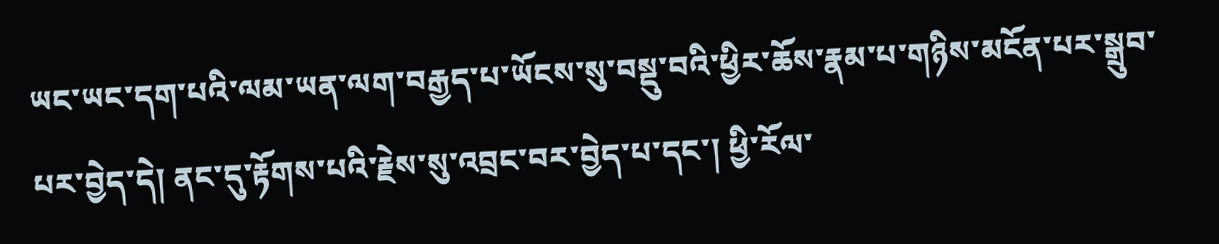ཡང་ཡང་དག་པའི་ལམ་ཡན་ལག་བརྒྱད་པ་ཡོངས་སུ་བསྡུ་བའི་ཕྱིར་ཆོས་རྣམ་པ་གཉིས་མངོན་པར་སྒྲུབ་པར་བྱེད་དེ། ནང་དུ་རྟོགས་པའི་རྗེས་སུ་འབྲང་བར་བྱེད་པ་དང་། ཕྱི་རོལ་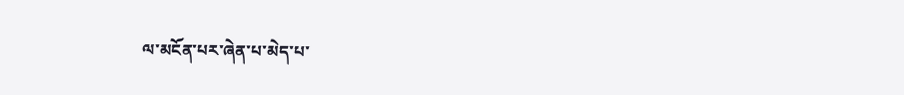ལ་མངོན་པར་ཞེན་པ་མེད་པ་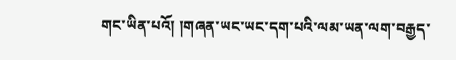གང་ཡིན་པའོ། །གཞན་ཡང་ཡང་དག་པའི་ལམ་ཡན་ལག་བརྒྱད་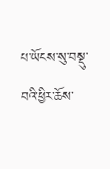པ་ཡོངས་སུ་བསྡུ་བའི་ཕྱིར་ཆོས་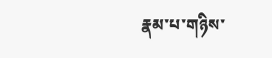རྣམ་པ་གཉིས་